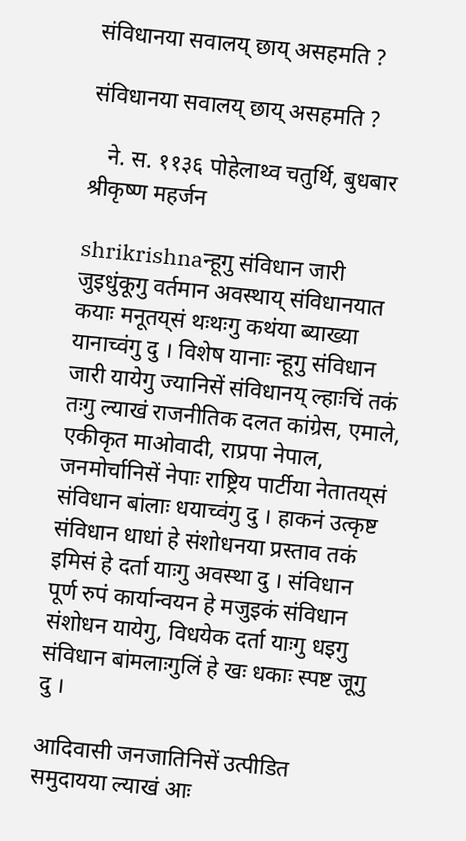संविधानया सवालय् छाय् असहमति ?

संविधानया सवालय् छाय् असहमति ?

   ने. स. ११३६ पोहेलाथ्व चतुर्थि, बुधबार           श्रीकृष्ण महर्जन

shrikrishnaन्हूगु संविधान जारी जुइधुंकूगु वर्तमान अवस्थाय् संविधानयात कयाः मनूतय्‌सं थःथःगु कथंया ब्याख्या यानाच्वंगु दु । विशेष यानाः न्हूगु संविधान जारी यायेगु ज्यानिसें संविधानय् ल्हाःचिं तकं तःगु ल्याखं राजनीतिक दलत कांग्रेस, एमाले, एकीकृत माओवादी, राप्रपा नेपाल, जनमोर्चानिसें नेपाः राष्ट्रिय पार्टीया नेतातय्‌सं संविधान बांलाः धयाच्वंगु दु । हाकनं उत्कृष्ट संविधान धाधां हे संशोधनया प्रस्ताव तकं इमिसं हे दर्ता याःगु अवस्था दु । संविधान पूर्ण रुपं कार्यान्वयन हे मजुइकं संविधान संशोधन यायेगु, विधयेक दर्ता याःगु धइगु संविधान बांमलाःगुलिं हे खः धकाः स्पष्ट जूगु दु ।

आदिवासी जनजातिनिसें उत्पीडित समुदायया ल्याखं आः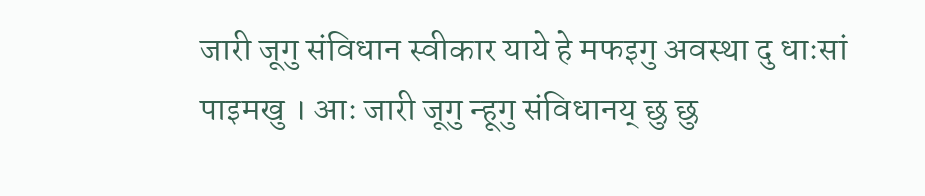जारी जूगु संविधान स्वीकार याये हे मफइगु अवस्था दु धाःसां पाइमखु । आः जारी जूगु न्हूगु संविधानय् छु छु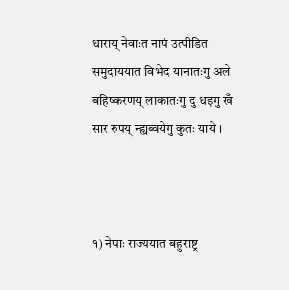धाराय् नेवाःत नापं उत्पीडित समुदाययात विभेद यानातःगु अले बहिष्करणय् लाकातःगु दु धइगु खँ सार रुपय् न्ह्यब्वयेगु कुतः याये ।



१) नेपाः राज्ययात बहुराष्ट्र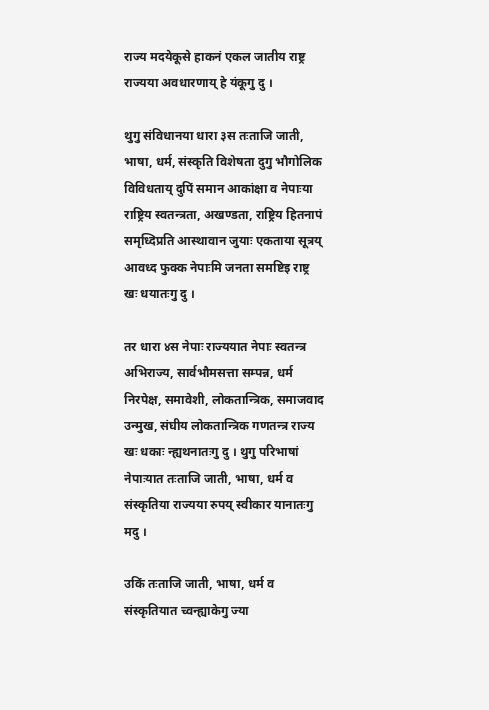राज्य मदयेकूसे हाकनं एकल जातीय राष्ट्र राज्यया अवधारणाय् हे यंकूगु दु ।

थुगु संविधानया धारा ३स तःताजि जाती, भाषा, धर्म, संस्कृति विशेषता दुगु भौगोलिक विविधताय् दुपिं समान आकांक्षा व नेपाःया राष्ट्रिय स्वतन्त्रता, अखण्डता, राष्ट्रिय हितनापं समृध्दिप्रति आस्थावान जुयाः एकताया सूत्रय् आवध्द फुक्क नेपाःमि जनता समष्टिइ राष्ट्र खः धयातःगु दु ।

तर धारा ४स नेपाः राज्ययात नेपाः स्वतन्त्र अभिराज्य, सार्वभौमसत्ता सम्पन्न, धर्म निरपेक्ष, समावेशी, लोकतान्त्रिक, समाजवाद उन्मुख, संघीय लोकतान्त्रिक गणतन्त्र राज्य खः धकाः न्ह्यथनातःगु दु । थुगु परिभाषां नेपाःयात तःताजि जाती, भाषा, धर्म व संस्कृतिया राज्यया रुपय् स्वीकार यानातःगु मदु ।

उकिं तःताजि जाती, भाषा, धर्म व संस्कृतियात च्वन्ह्याकेगु ज्या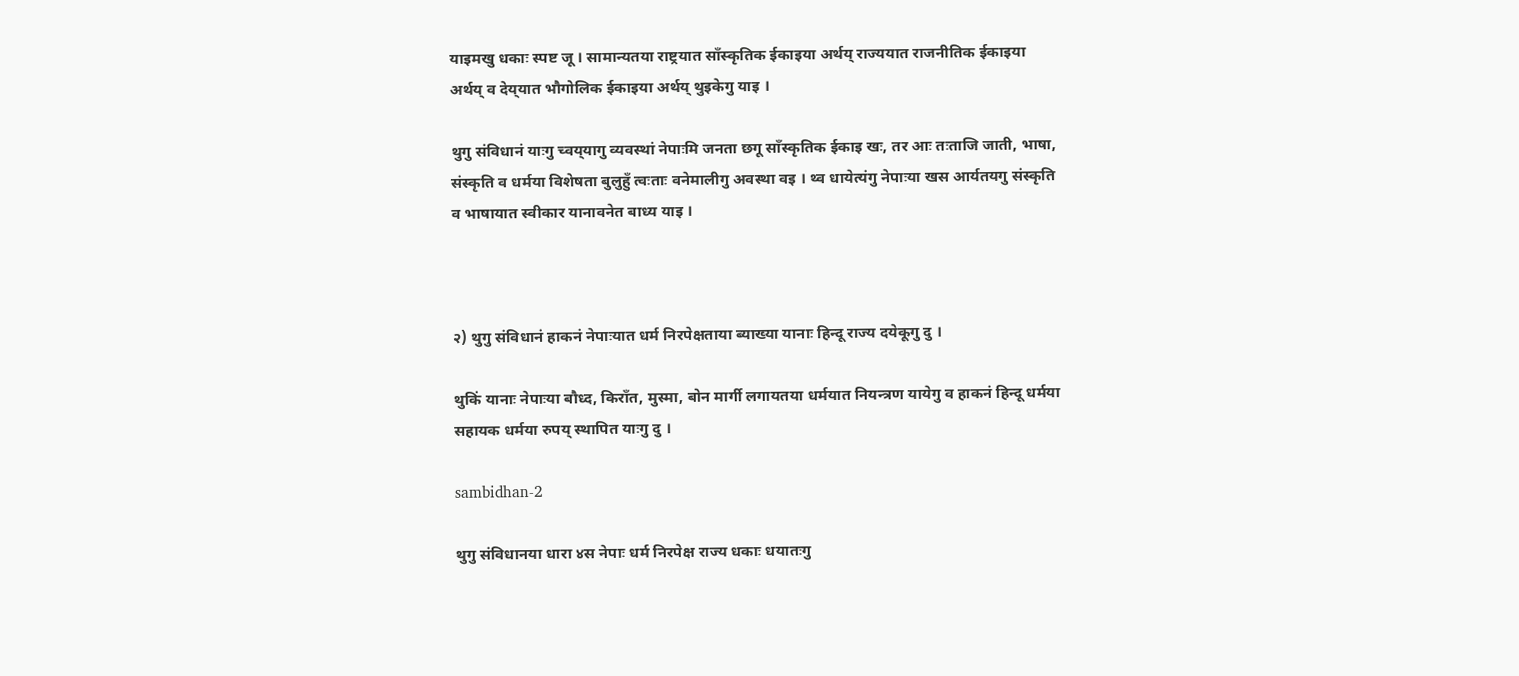याइमखु धकाः स्पष्ट जू । सामान्यतया राष्ट्रयात साँस्कृतिक ईकाइया अर्थय् राज्ययात राजनीतिक ईकाइया अर्थय् व देय्‌यात भौगोलिक ईकाइया अर्थय् थुइकेगु याइ ।

थुगु संविधानं याःगु च्वय्‌यागु व्यवस्थां नेपाःमि जनता छगू साँस्कृतिक ईकाइ खः, तर आः तःताजि जाती, भाषा, संस्कृति व धर्मया विशेषता बुलुहुँ त्वःताः वनेमालीगु अवस्था वइ । थ्व धायेत्यंगु नेपाःया खस आर्यतयगु संस्कृति व भाषायात स्वीकार यानावनेत बाध्य याइ ।



२) थुगु संविधानं हाकनं नेपाःयात धर्म निरपेक्षताया ब्याख्या यानाः हिन्दू राज्य दयेकूगु दु ।

थुकिं यानाः नेपाःया बौध्द, किराँत, मुस्मा, बोन मार्गी लगायतया धर्मयात नियन्त्रण यायेगु व हाकनं हिन्दू धर्मया सहायक धर्मया रुपय् स्थापित याःगु दु ।

sambidhan-2

थुगु संविधानया धारा ४स नेपाः धर्म निरपेक्ष राज्य धकाः धयातःगु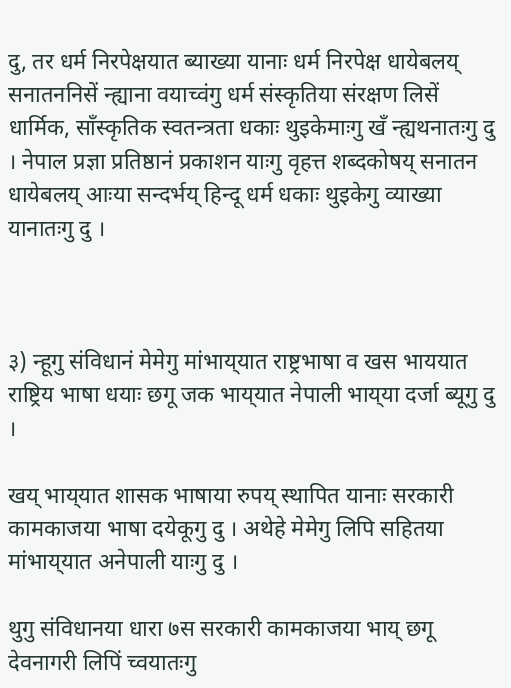दु, तर धर्म निरपेक्षयात ब्याख्या यानाः धर्म निरपेक्ष धायेबलय् सनातननिसें न्ह्याना वयाच्वंगु धर्म संस्कृतिया संरक्षण लिसें धार्मिक, साँस्कृतिक स्वतन्त्रता धकाः थुइकेमाःगु खँ न्ह्यथनातःगु दु । नेपाल प्रज्ञा प्रतिष्ठानं प्रकाशन याःगु वृहत्त शब्दकोषय् सनातन धायेबलय् आःया सन्दर्भय् हिन्दू धर्म धकाः थुइकेगु व्याख्या यानातःगु दु ।



३) न्हूगु संविधानं मेमेगु मांभाय्‌यात राष्ट्रभाषा व खस भाययात राष्ट्रिय भाषा धयाः छगू जक भाय्‌यात नेपाली भाय्‌या दर्जा ब्यूगु दु ।

खय् भाय्‌यात शासक भाषाया रुपय् स्थापित यानाः सरकारी कामकाजया भाषा दयेकूगु दु । अथेहे मेमेगु लिपि सहितया मांभाय्‌यात अनेपाली याःगु दु ।

थुगु संविधानया धारा ७स सरकारी कामकाजया भाय् छगू देवनागरी लिपिं च्वयातःगु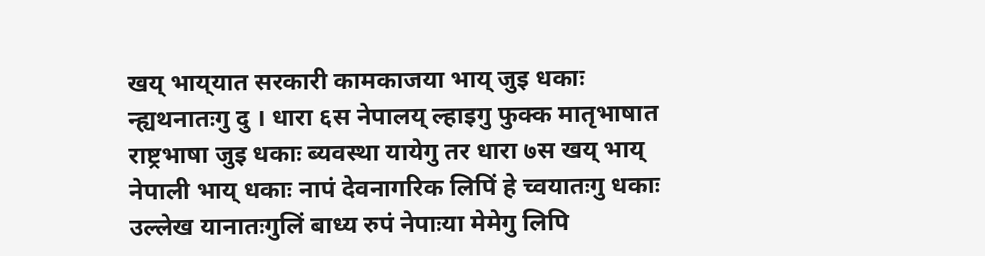खय् भाय्‌यात सरकारी कामकाजया भाय् जुइ धकाः न्ह्यथनातःगु दु । धारा ६स नेपालय् ल्हाइगु फुक्क मातृभाषात राष्ट्रभाषा जुइ धकाः ब्यवस्था यायेगु तर धारा ७स खय् भाय् नेपाली भाय् धकाः नापं देवनागरिक लिपिं हे च्वयातःगु धकाः उल्लेख यानातःगुलिं बाध्य रुपं नेपाःया मेमेगु लिपि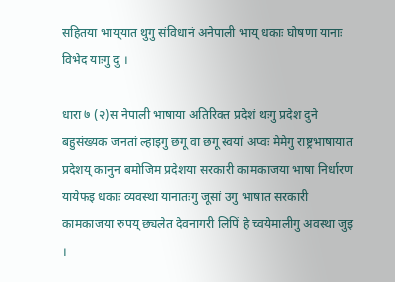सहितया भाय्‌यात थुगु संविधानं अनेपाली भाय् धकाः घोषणा यानाः विभेद याःगु दु ।

धारा ७ (२)स नेपाली भाषाया अतिरिक्त प्रदेशं थःगु प्रदेश दुने बहुसंख्यक जनतां ल्हाइगु छगू वा छगू स्वयां अप्वः मेमेगु राष्ट्रभाषायात प्रदेशय् कानुन बमोजिम प्रदेशया सरकारी कामकाजया भाषा निर्धारण यायेफइ धकाः व्यवस्था यानातःगु जूसां उगु भाषात सरकारी कामकाजया रुपय् छ्यलेत देवनागरी लिपिं हे च्वयेमालीगु अवस्था जुइ ।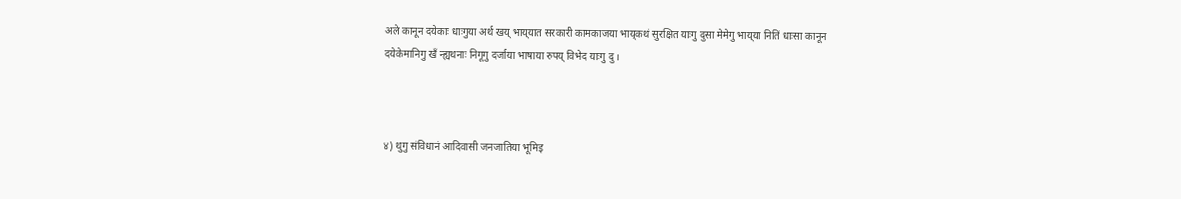अले कानून दयेकाः धाःगुया अर्थ खय् भाय्‌यात सरकारी कामकाजया भाय्‌कथं सुरक्षित याःगु दुसा मेमेगु भाय्‌या नितिं धाःसा कानून दयेकेमानिगु खँ न्ह्यथनाः निगूगु दर्जाया भाषाया रुपय् विभेद याःगु दु ।



४) थुगु संविधानं आदिवासी जनजातिया भूमिइ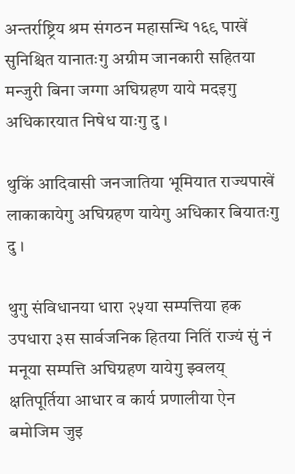अन्तर्राष्ट्रिय श्रम संगठन महासन्धि १६९ पाखें सुनिश्चित यानातःगु अग्रीम जानकारी सहितया मन्जुरी बिना जग्गा अघिग्रहण याये मदइगु अधिकारयात निषेध याःगु दु ।

थुकिं आदिवासी जनजातिया भूमियात राज्यपाखें लाकाकायेगु अघिग्रहण यायेगु अधिकार बियातःगु दु ।

थुगु संविधानया धारा २५या सम्पत्तिया हक उपधारा ३स सार्वजनिक हितया नितिं राज्यं सुं नं मनूया सम्पत्ति अघिग्रहण यायेगु झ्वलय् क्षतिपूर्तिया आधार व कार्य प्रणालीया ऐन बमोजिम जुइ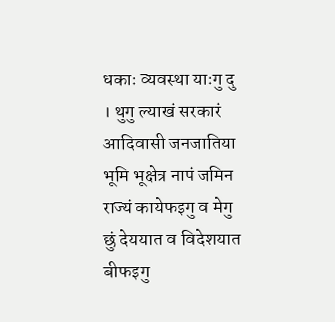धकाः व्यवस्था याःगु दु । थुगु ल्याखं सरकारं आदिवासी जनजातिया भूमि भूक्षेत्र नापं जमिन राज्यं कायेफइगु व मेगु छुं देययात व विदेशयात बीफइगु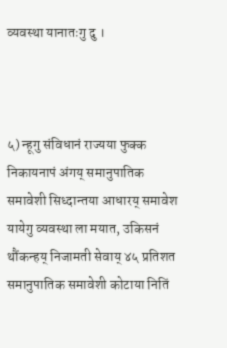व्यवस्था यानातःगु दु ।



५) न्हूगु संविधानं राज्यया फुक्क निकायनापं अंगय् समानुपातिक समावेशी सिध्दान्तया आधारय् समावेश यायेगु व्यवस्था ला मयात, उकिसनं थौंकन्हय् निजामती सेवाय् ४५ प्रतिशत समानुपातिक समावेशी कोटाया नितिं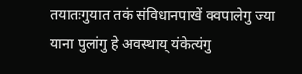तयातःगुयात तकं संविधानपाखें क्वपालेगु ज्या याना पुलांगु हे अवस्थाय् यंकेत्यंगु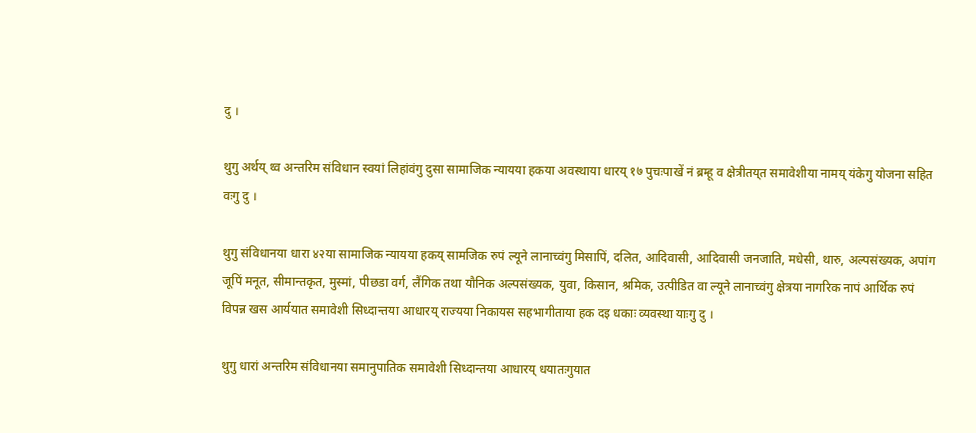दु ।

थुगु अर्थय् थ्व अन्तरिम संविधान स्वयां लिहांवंगु दुसा सामाजिक न्यायया हकया अवस्थाया धारय् १७ पुचःपाखें नं ब्रम्हू व क्षेत्रीतय्‌त समावेशीया नामय् यंकेगु योजना सहित वःगु दु ।

थुगु संविधानया धारा ४२या सामाजिक न्यायया हकय् सामजिक रुपं ल्यूने लानाच्वंगु मिसापिं, दलित, आदिवासी, आदिवासी जनजाति, मधेसी, थारु, अल्पसंख्यक, अपांग जूपिं मनूत, सीमान्तकृत, मुस्मां, पीछडा वर्ग, लैंगिक तथा यौनिक अल्पसंख्यक, युवा, किसान, श्रमिक, उत्पीडित वा ल्यूने लानाच्वंगु क्षेत्रया नागरिक नापं आर्थिक रुपं विपन्न खस आर्ययात समावेशी सिध्दान्तया आधारय् राज्यया निकायस सहभागीताया हक दइ धकाः व्यवस्था याःगु दु ।

थुगु धारां अन्तरिम संविधानया समानुपातिक समावेशी सिध्दान्तया आधारय् धयातःगुयात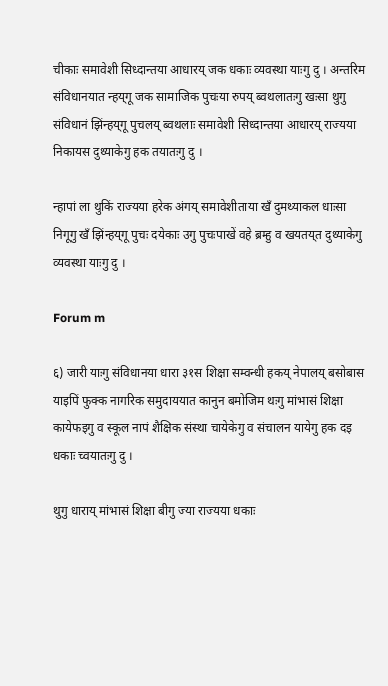चीकाः समावेशी सिध्दान्तया आधारय् जक धकाः व्यवस्था याःगु दु । अन्तरिम संविधानयात न्हय्‌गू जक सामाजिक पुचःया रुपय् ब्वथलातःगु खःसा थुगु संविधानं झिंन्हय्‌गू पुचलय् ब्वथलाः समावेशी सिध्दान्तया आधारय् राज्यया निकायस दुथ्याकेगु हक तयातःगु दु ।

न्हापां ला थुकिं राज्यया हरेक अंगय् समावेशीताया खँ दुमथ्याकल धाःसा निगूगु खँ झिंन्हय्‌गू पुचः दयेकाः उगु पुचःपाखें वहे ब्रम्हु व खयतय्‌त दुथ्याकेगु व्यवस्था याःगु दु ।

Forum m

६) जारी याःगु संविधानया धारा ३१स शिक्षा सम्वन्धी हकय् नेपालय् बसोबास याइपिं फुक्क नागरिक समुदाययात कानुन बमोजिम थःगु मांभासं शिक्षा कायेफइगु व स्कूल नापं शैक्षिक संस्था चायेकेगु व संचालन यायेगु हक दइ धकाः च्वयातःगु दु ।

थुगु धाराय् मांभासं शिक्षा बीगु ज्या राज्यया धकाः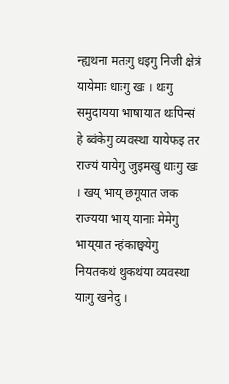न्ह्यथना मतःगु धइगु निजी क्षेत्रं यायेमाः धाःगु खः । थःगु समुदायया भाषायात थःपिन्सं हे ब्वंकेगु व्यवस्था यायेफइ तर राज्यं यायेगु जुइमखु धाःगु खः । खय् भाय् छगूयात जक राज्यया भाय् यानाः मेमेगु भाय्‌यात न्हंकाछ्वयेगु नियतकथं थुकथंया व्यवस्था याःगु खनेदु ।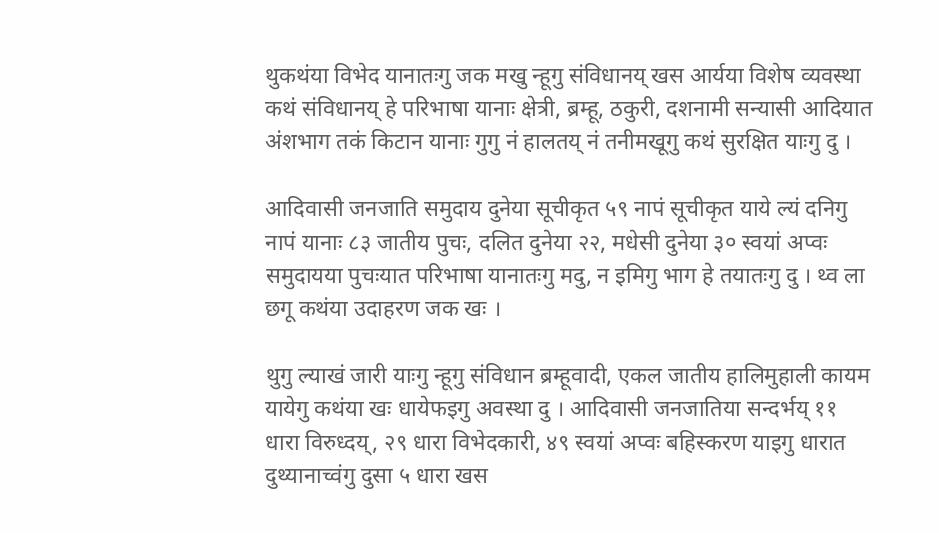थुकथंया विभेद यानातःगु जक मखु न्हूगु संविधानय् खस आर्यया विशेष व्यवस्था कथं संविधानय् हे परिभाषा यानाः क्षेत्री, ब्रम्हू, ठकुरी, दशनामी सन्यासी आदियात अंशभाग तकं किटान यानाः गुगु नं हालतय् नं तनीमखूगु कथं सुरक्षित याःगु दु ।

आदिवासी जनजाति समुदाय दुनेया सूचीकृत ५९ नापं सूचीकृत याये ल्यं दनिगु नापं यानाः ८३ जातीय पुचः, दलित दुनेया २२, मधेसी दुनेया ३० स्वयां अप्वः समुदायया पुचःयात परिभाषा यानातःगु मदु, न इमिगु भाग हे तयातःगु दु । थ्व ला छगू कथंया उदाहरण जक खः ।

थुगु ल्याखं जारी याःगु न्हूगु संविधान ब्रम्हूवादी, एकल जातीय हालिमुहाली कायम यायेगु कथंया खः धायेफइगु अवस्था दु । आदिवासी जनजातिया सन्दर्भय् ११ धारा विरुध्दय्, २९ धारा विभेदकारी, ४९ स्वयां अप्वः बहिस्करण याइगु धारात दुथ्यानाच्वंगु दुसा ५ धारा खस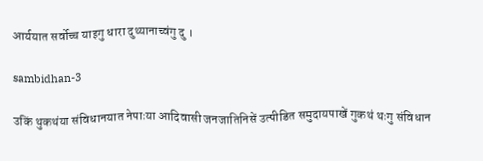आर्ययात सर्वोच्च याइगु धारा दुथ्यानाच्वंगु दु ।

sambidhan-3

उकिं थुकथंया संविधानयात नेपाःया आदिवासी जनजातिनिसें उत्पीडित समुदायपाखें गुकथं थःगु संविधान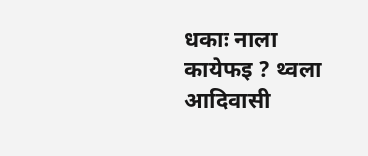धकाः नाला कायेफइ ? थ्वला आदिवासी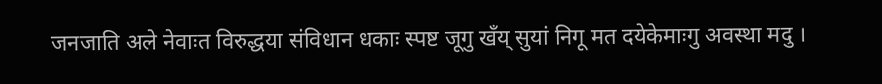जनजाति अले नेवाःत विरुद्धया संविधान धकाः स्पष्ट जूगु खँय् सुयां निगू मत दयेकेमाःगु अवस्था मदु ।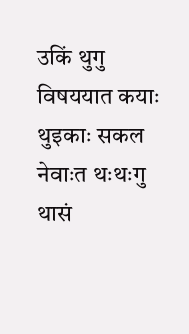उकिं थुगु विषययात कयाः थुइकाः सकल नेवाःत थःथःगु थासं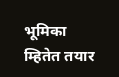भूमिका म्हितेत तयार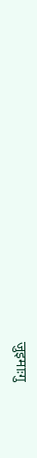जुइमाःगु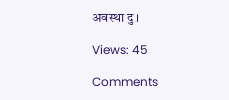अवस्था दु ।

Views: 45

Comments